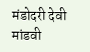मंडोदरी देवी मांडवी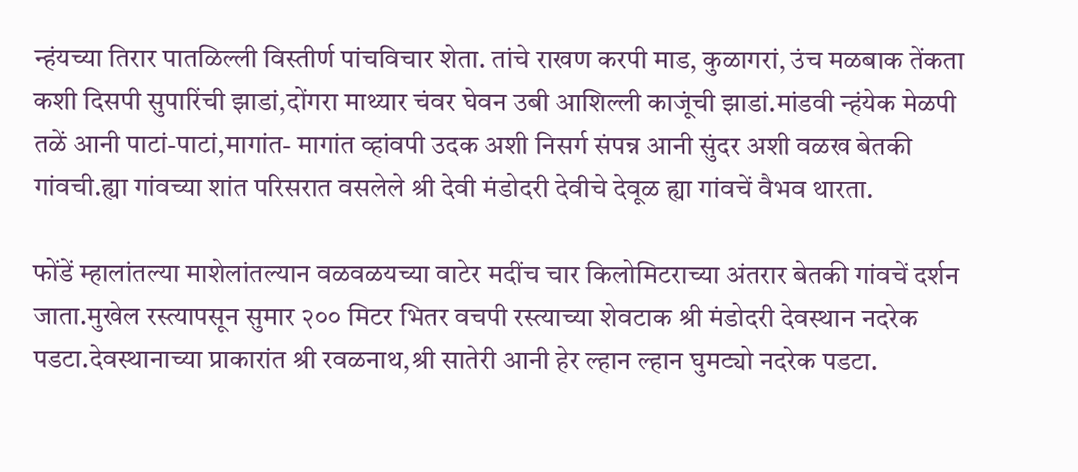न्हंयच्या तिरार पातळिल्ली विस्तीर्ण पांचविचार शेता. तांचे राखण करपी माड, कुळागरां, उंच मळबाक तेंकता कशी दिसपी सुपारिंची झाडां,दोंगरा माथ्यार चंवर घेवन उबी आशिल्ली काजूंची झाडां.मांडवी न्हंयेक मेळपी तळें आनी पाटां-पाटां,मागांत- मागांत व्हांवपी उदक अशी निसर्ग संपन्न आनी सुंदर अशी वळख बेतकी गांवची.ह्या गांवच्या शांत परिसरात वसलेले श्री देवी मंडोदरी देवीचे देवूळ ह्या गांवचें वैभव थारता.

फोंडें म्हालांतल्या माशेलांतल्यान वळवळयच्या वाटेर मदींच चार किलोमिटराच्या अंतरार बेतकी गांवचें दर्शन जाता.मुखेल रस्त्यापसून सुमार २०० मिटर भितर वचपी रस्त्याच्या शेवटाक श्री मंडोदरी देवस्थान नदरेक पडटा.देवस्थानाच्या प्राकारांत श्री रवळनाथ,श्री सातेरी आनी हेर ल्हान ल्हान घुमट्यो नदरेक पडटा.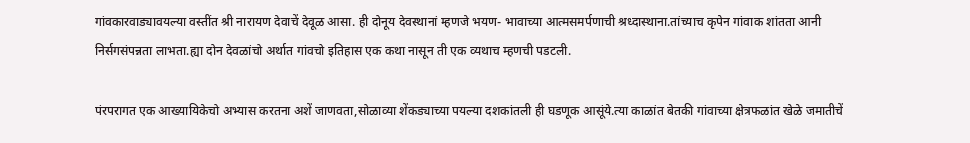गांवकारवाड्यावयल्या वस्तींत श्री नारायण देवाचें देवूळ आसा. ही दोनूय देवस्थानां म्हणजे भयण- भावाच्या आत्मसमर्पणाची श्रध्दास्थाना.तांच्याच कृपेन गांवाक शांतता आनी निर्सगसंपन्नता लाभता.ह्या दोन देवळांचो अर्थात गांवचो इतिहास एक कथा नासून ती एक व्यथाच म्हणची पडटली.

पंरपरागत एक आख्यायिकेचो अभ्यास करतना अशें जाणवता,सोळाव्या शेंकड्याच्या पयल्या दशकांतली ही घडणूक आसूंये.त्या काळांत बेतकी गांवाच्या क्षेत्रफळांत खेळे जमातीचें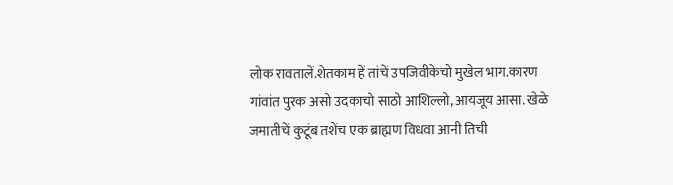लोक रावतालें.शेतकाम हें तांचें उपजिवीकेचो मुखेल भाग.कारण गांवांत पुरक असो उदकाचो साठो आशिल्लो, आयजूय आसा. खेळे जमातीचें कुटूंब तशेंच एक ब्राह्मण विधवा आनी तिची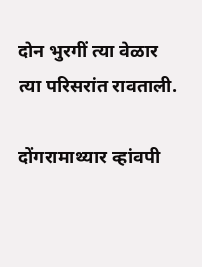दोन भुरगीं त्या वेळार त्या परिसरांत रावताली.

दोंगरामाथ्यार व्हांवपी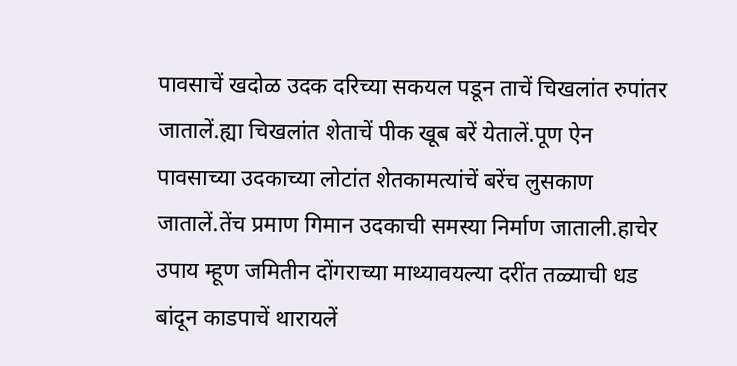पावसाचें खदोळ उदक दरिच्या सकयल पडून ताचें चिखलांत रुपांतर जातालें.ह्या चिखलांत शेताचें पीक खूब बरें येतालें.पूण ऐन पावसाच्या उदकाच्या लोटांत शेतकामत्यांचें बरेंच लुसकाण जातालें.तेंच प्रमाण गिमान उदकाची समस्या निर्माण जाताली.हाचेर उपाय म्हूण जमितीन दोंगराच्या माथ्यावयल्या दरींत तळ्याची धड बांदून काडपाचें थारायलें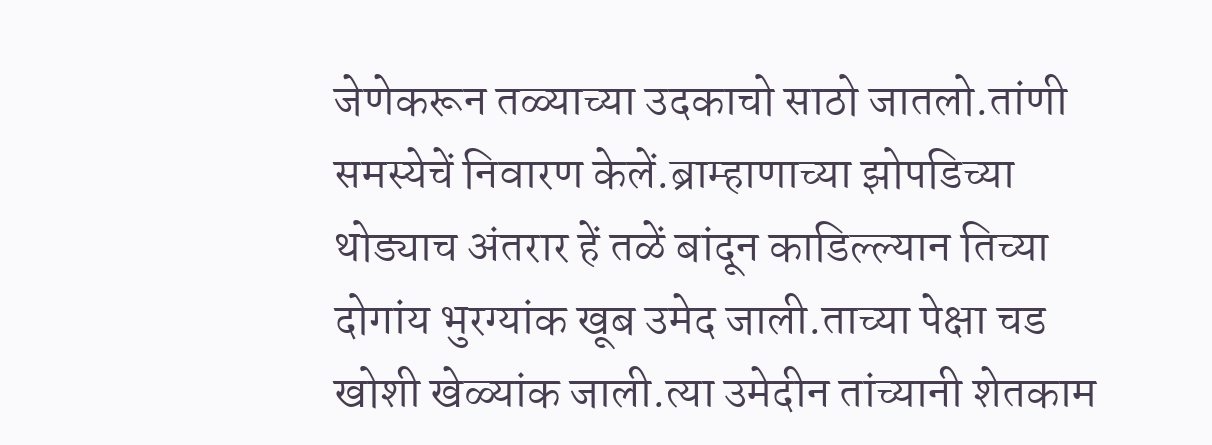जेणेकरून तळ्याच्या उदकाचो साठो जातलो.तांणी समस्येचें निवारण केलें.ब्राम्हाणाच्या झोपडिच्या थोड्याच अंतरार हें तळें बांदून काडिल्ल्यान तिच्या दोगांय भुरग्यांक खूब उमेद जाली.ताच्या पेक्षा चड खोशी खेळ्यांक जाली.त्या उमेदीन तांच्यानी शेतकाम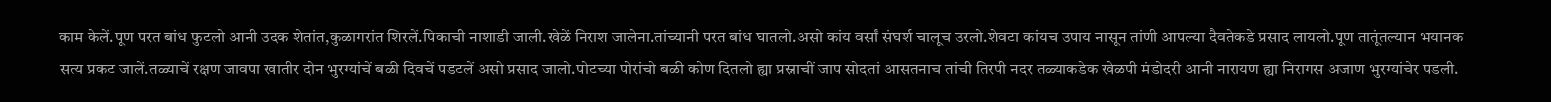काम केलें.पूण परत बांध फुटलो आनी उदक शेतांत,कुळागरांत शिरलें.पिकाची नाशाडी जाली.खेळें निराश जालेना.तांच्यानी परत बांध घातलो.असो कांय वर्सां संघर्श चालूच उरलो.शेवटा कांयच उपाय नासून तांणी आपल्या दैवतेकडे प्रसाद लायलो.पूण तातूंतल्यान भयानक सत्य प्रकट जालें.तळ्याचें रक्षण जावपा खातीर दोन भुरग्यांचें बळी दिवचें पडटलें असो प्रसाद जालो.पोटच्या पोरांचो बळी कोण दितलो ह्या प्रस्नाचीं जाप सोदतां आसतनाच तांची तिरपी नदर तळ्याकडेक खेळपी मंडोदरी आनी नारायण ह्या निरागस अजाण भुरग्यांचेर पडली.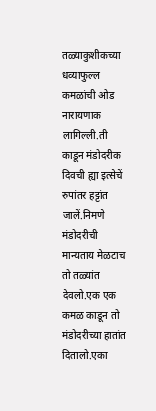तळ्याकुशीकच्या धव्याफुल्ल कमळांची ओड नारायणाक लागिल्ली.ती काडून मंडोदरीक दिवची ह्या इत्सेचें रुपांतर हट्टांत जालें.निमणे मंडोदरीची मान्यताय मेळटाच तो तळ्यांत देवलो.एक एक कमळ काडून तो मंडोदरीच्या हातांत दितालो.एका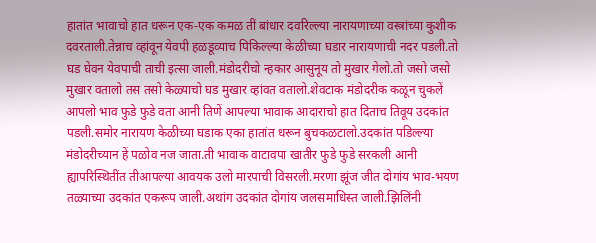हातांत भावाचो हात धरून एक-एक कमळ तीं बांधार दवरिल्ल्या नारायणाच्या वस्त्रांच्या कुशीक दवरताली.तेन्नाच व्हांवून येवपी हळडूव्याच पिकिल्ल्या केळीच्या घडार नारायणाची नदर पडली.तो घड घेवन येवपाची ताची इत्सा जाली.मंडोदरीचो न्हकार आसुनूय तो मुखार गेलो.तो जसो जसो मुखार वतालो तस तसो केळ्याचो घड मुखार व्हांवत वतालो.शेवटाक मंडोदरीक कळून चुकलें आपलो भाव फुडे फुडे वता आनी तिणें आपल्या भावाक आदाराचो हात दिताच तिवूय उदकांत पडली.समोर नारायण केळीच्या घडाक एका हातांत धरून बुचकळटालो.उदकांत पडिल्ल्या मंडोदरीच्यान हें पळोव नज जाता.ती भावाक वाटावपा खातीर फुडे फुडे सरकली आनी ह्यापरिस्थितींत तीआपल्या आवयक उलो मारपाची विसरली.मरणा झूंज जीत दोगांय भाव-भयण तळ्याच्या उदकांत एकरूप जाली.अथांग उदकांत दोगांय जलसमाधिस्त जाली.झिलिंनी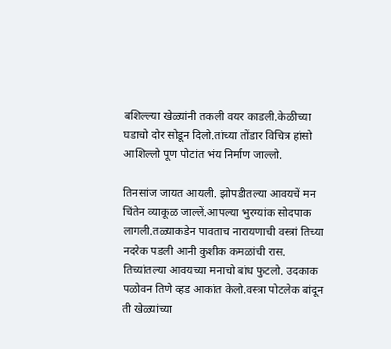बशिल्ल्या खेळ्यांनी तकली वयर काडली.केळीच्या घडाचो दोर सोडून दिलो.तांच्या तोंडार विचित्र हांसो आशिल्लो पूण पोटांत भंय निर्माण जाल्लो.

तिनसांज जायत आयली. झोपडीतल्या आवयचें मन चिंतेन व्याकूळ जाल्लें.आपल्या भुरग्यांक सोदपाक लागली.तळ्याकडेन पावताच नारायणाची वस्त्रां तिच्या नदरेक पडली आनी कुशीक कमळांची रास. तिच्यांतल्या आवयच्या मनाचो बांध फुटलो. उदकाक पळोवन तिणे व्हड आकांत केलो.वस्त्रा पोटलेक बांदून ती खेळ्यांच्या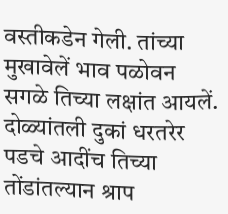वस्तीकडेन गेली. तांच्या मुखावेलें भाव पळोवन सगळे तिच्या लक्षांत आयलें. दोळ्यांतली दुकां धरतरेर पडचे आदींच तिच्या तोंडांतल्यान श्राप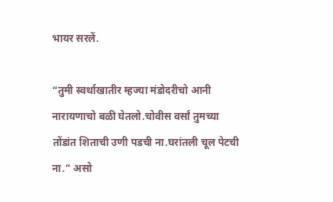भायर सरलें.

“तुमी स्वर्थाखातीर म्हज्या मंडोदरीचो आनी नारायणाचो बळी घेतलो.चोवीस वर्सां तुमच्या तोंडांत शिताची उणी पडची ना.घरांतली चूल पेटची ना.” असो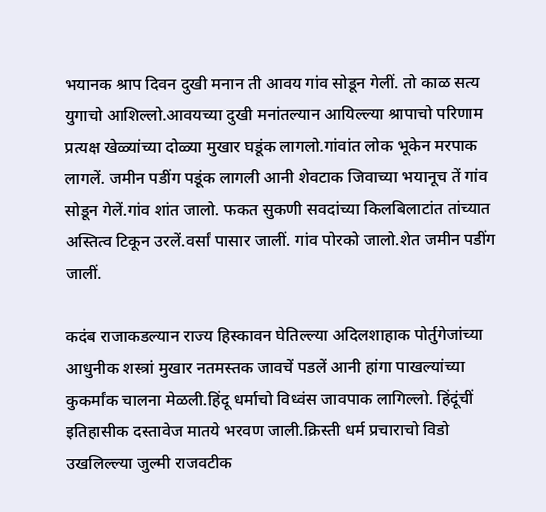भयानक श्राप दिवन दुखी मनान ती आवय गांव सोडून गेलीं. तो काळ सत्य युगाचो आशिल्लो.आवयच्या दुखी मनांतल्यान आयिल्ल्या श्रापाचो परिणाम प्रत्यक्ष खेळ्यांच्या दोळ्या मुखार घडूंक लागलो.गांवांत लोक भूकेन मरपाक लागलें. जमीन पडींग पडूंक लागली आनी शेवटाक जिवाच्या भयानूच तें गांव सोडून गेलें.गांव शांत जालो. फकत सुकणी सवदांच्या किलबिलाटांत तांच्यात अस्तित्व टिकून उरलें.वर्सां पासार जालीं. गांव पोरको जालो.शेत जमीन पडींग जालीं.

कदंब राजाकडल्यान राज्य हिस्कावन घेतिल्ल्या अदिलशाहाक पोर्तुगेजांच्या आधुनीक शस्त्रां मुखार नतमस्तक जावचें पडलें आनी हांगा पाखल्यांच्या कुकर्मांक चालना मेळली.हिंदू धर्माचो विध्वंस जावपाक लागिल्लो. हिंदूंचीं इतिहासीक दस्तावेज मातये भरवण जाली.क्रिस्ती धर्म प्रचाराचो विडो उखलिल्ल्या जुल्मी राजवटीक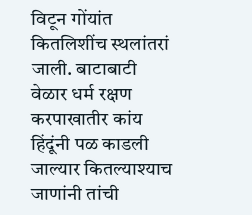विटून गोंयांत कितलिशींच स्थलांतरां जाली. बाटाबाटी वेळार धर्म रक्षण करपाखातीर कांय हिंदूंनी पळ काडली जाल्यार कितल्याश्याच जाणांनी तांची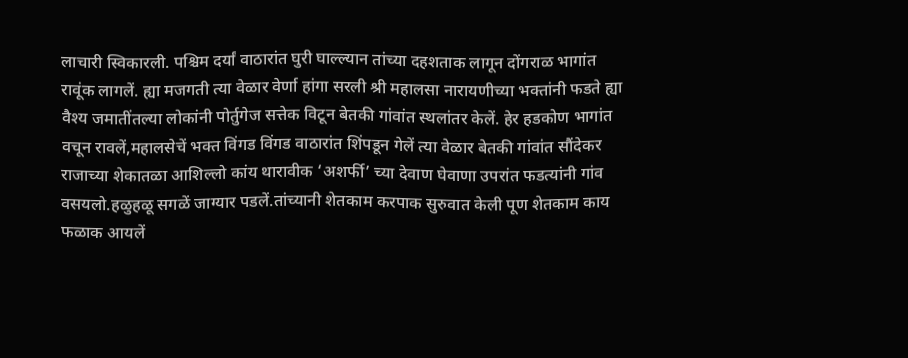लाचारी स्विकारली. पश्चिम दर्यां वाठारांत घुरी घाल्ल्यान तांच्या दहशताक लागून दोंगराळ भागांत रावूंक लागलें. ह्या मजगती त्या वेळार वेर्णा हांगा सरली श्री महालसा नारायणीच्या भक्तांनी फडते ह्या वैश्य जमातींतल्या लोकांनी पोर्तुगेज सत्तेक विटून बेतकी गांवांत स्थलांतर केलें. हेर हडकोण भागांत वचून रावलें,महालसेचें भक्त विंगड विंगड वाठारांत शिंपडून गेलें त्या वेळार बेतकी गांवांत सौंदेकर राजाच्या शेकातळा आशिल्लो कांय थारावीक ‘अशर्फी’ च्या देवाण घेवाणा उपरांत फडत्यांनी गांव वसयलो.हळुहळू सगळें जाग्यार पडलें.तांच्यानी शेतकाम करपाक सुरुवात केली पूण शेतकाम काय फळाक आयलें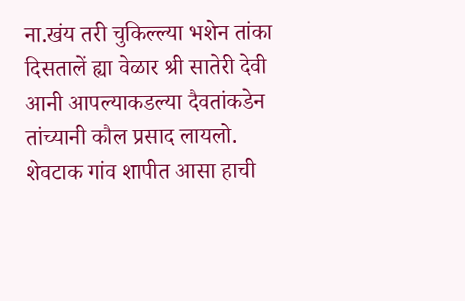ना.खंय तरी चुकिल्ल्या भशेन तांका दिसतालें ह्या वेळार श्री सातेरी देवी आनी आपल्याकडल्या दैवतांकडेन तांच्यानी कौल प्रसाद लायलो. शेवटाक गांव शापीत आसा हाची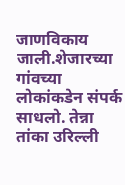जाणविकाय जाली.शेजारच्या गांवच्या लोकांकडेन संपर्क साधलो. तेन्ना तांका उरिल्ली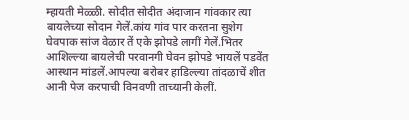म्हायती मेळ्ळी. सोदीत सोदीत अंदाजान गांवकार त्या बायलेच्या सोदान गेलें.कांय गांव पार करतना सुशेग घेवपाक सांज वेळार तें एके झोपडे लागीं गेलें.भितर आशिल्ल्या बायलेची परवानगी घेवन झोपडे भायलें पडवेंत आस्थान मांडलें.आपल्या बरोबर हाडिल्ल्या तांदळाचें शीत आनी पेज करपाची विनवणी ताच्यानी केलीं.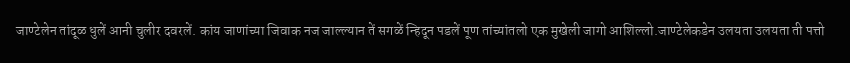जाण्टेलेन तांदूळ धुलें आनी चुलीर दवरलें. कांय जाणांच्या जिवाक नज जाल्ल्यान तें सगळें न्हिदून पडलें पूण तांच्यांतलो एक मुखेली जागो आशिल्लो.जाण्टेलेकडेन उलयता उलयता ती पत्तो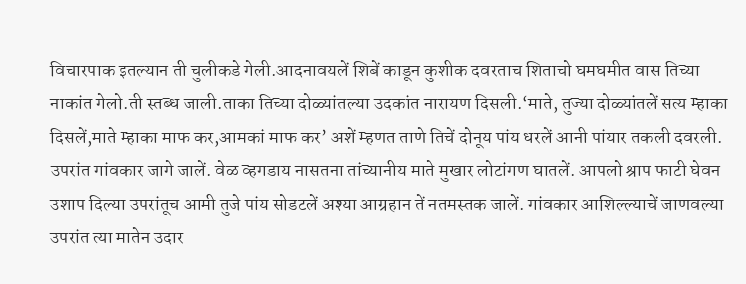विचारपाक इतल्यान ती चुलीकडे गेली.आदनावयलें शिबें काडून कुशीक दवरताच शिताचो घमघमीत वास तिच्या नाकांत गेलो.ती स्तब्ध जाली.ताका तिच्या दोळ्यांतल्या उदकांत नारायण दिसली.‘माते, तुज्या दोळ्यांतलें सत्य म्हाका दिसलें,माते म्हाका माफ कर,आमकां माफ कर’ अशें म्हणत ताणे तिचें दोनूय पांय धरलें आनी पांयार तकली दवरली. उपरांत गांवकार जागे जालें. वेळ व्हगडाय नासतना तांच्यानीय माते मुखार लोटांगण घातलें. आपलो श्राप फाटी घेवन उशाप दिल्या उपरांतूच आमी तुजे पांय सोडटलें अश्या आग्रहान तें नतमस्तक जालें. गांवकार आशिल्ल्याचें जाणवल्या उपरांत त्या मातेन उदार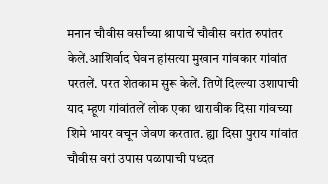मनान चौवीस वर्सांच्या श्रापाचें चौवीस वरांत रुपांतर केलें.आशिर्वाद घेवन हांसत्या मुखान गांवकार गांवांत परतलें. परत शेतकाम सुरू केलें. तिणें दिल्ल्या उशापाची याद म्हूण गांवांतलें लोक एका थारावीक दिसा गांवच्या शिमे भायर वचून जेवण करतात. ह्या दिसा पुराय गांवांत चौवीस वरां उपास पळापाची पध्दत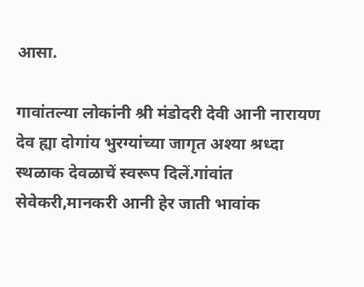आसा.

गावांतल्या लोकांनी श्री मंडोदरी देवी आनी नारायण देव ह्या दोगांय भुरग्यांच्या जागृत अश्या श्रध्दा स्थळाक देवळाचें स्वरूप दिलें.गांवांत सेवेकरी,मानकरी आनी हेर जाती भावांक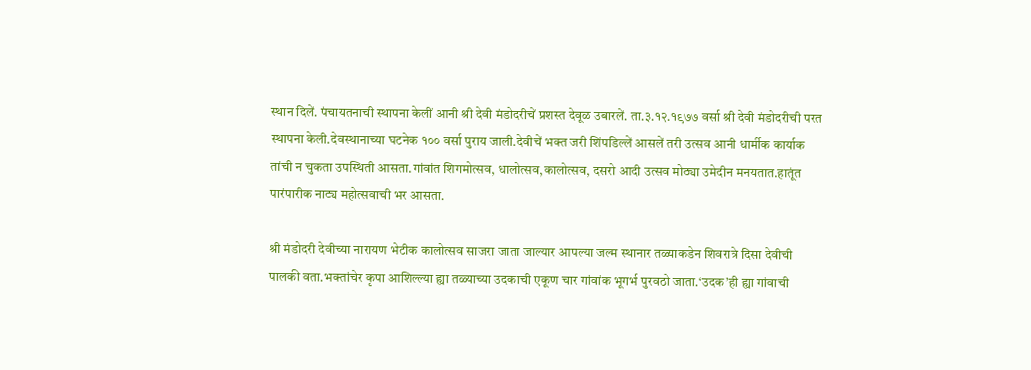स्थान दिलें. पंचायतनाची स्थापना केलीं आनी श्री देवी मंडोदरीचें प्रशस्त देवूळ उबारलें. ता.३.१२.१९७७ वर्सा श्री देवी मंडोदरीची परत स्थापना केली.देवस्थानाच्या घटनेक १०० वर्सा पुराय जाली.देवीचें भक्त जरी शिंपडिल्लें आसलें तरी उत्सव आनी धार्मीक कार्याक तांची न चुकता उपस्थिती आसता.गांवांत शिगमोत्सव, धालोत्सव,कालोत्सव, दसरो आदी उत्सव मोठ्या उमेदीन मनयतात.हातूंत पारंपारीक नाट्य महोत्सवाची भर आसता.

श्री मंडोदरी देवीच्या नारायण भेटीक कालोत्सव साजरा जाता जाल्यार आपल्या जल्म स्थानार तळ्याकडेन शिवरात्रे दिसा देवीची पालकी वता.भक्तांचेर कृपा आशिल्ल्या ह्या तळ्याच्या उदकाची एकूण चार गांवांक भूगर्भ पुरवठो जाता.‘उदक’ही ह्या गांवाची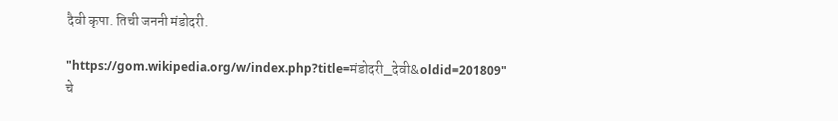दैवी कृपा. तिची जननी मंडोदरी.

"https://gom.wikipedia.org/w/index.php?title=मंडोदरी_देवी&oldid=201809" चे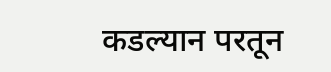कडल्यान परतून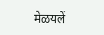मेळयलें